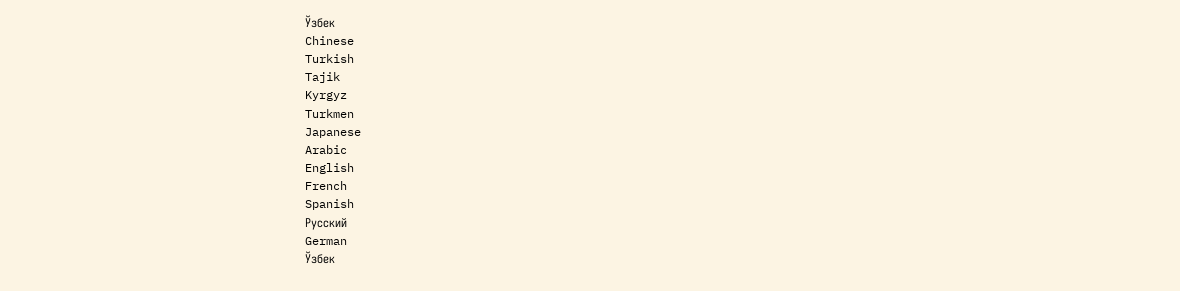Ўзбек
Chinese
Turkish
Tajik
Kyrgyz
Turkmen
Japanese
Arabic
English
French
Spanish
Русский
German
Ўзбек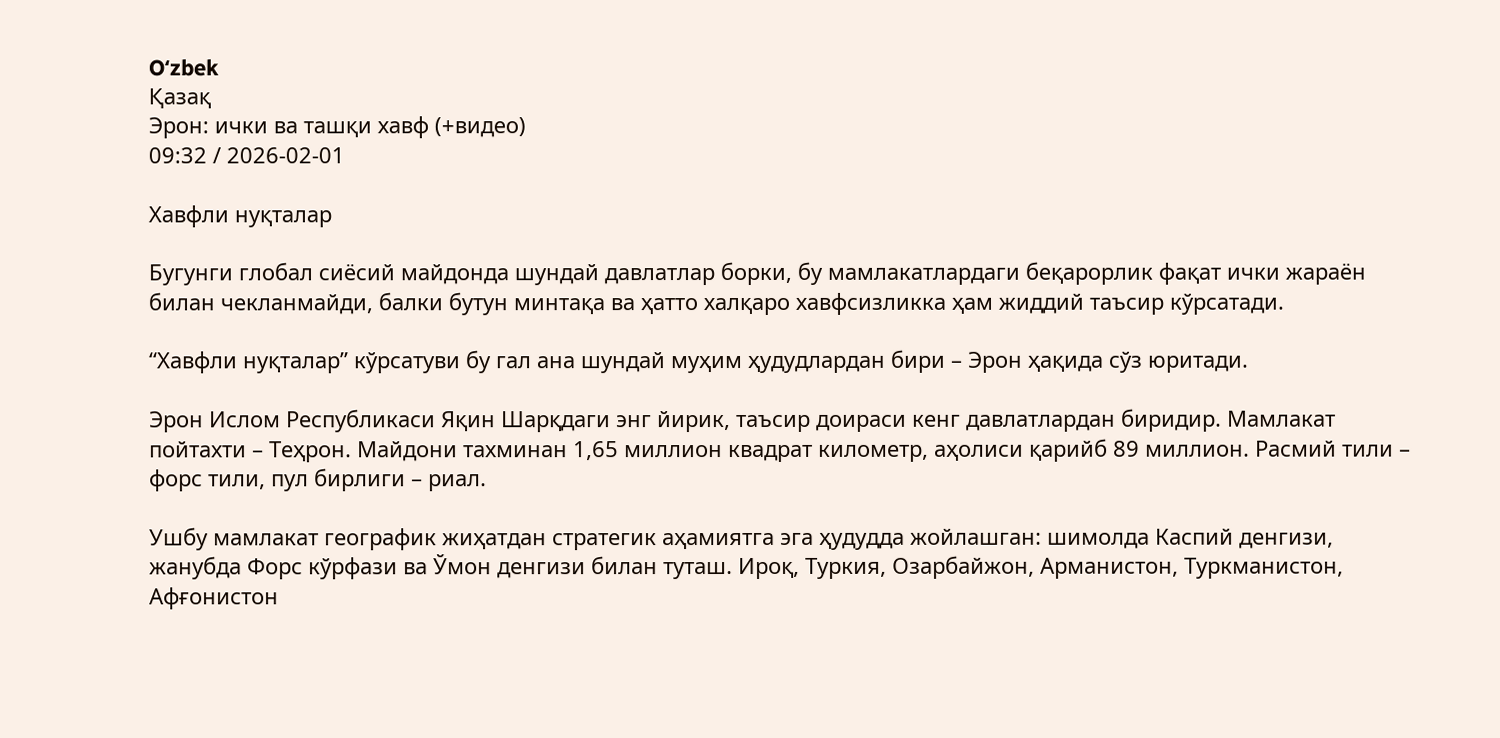Oʻzbek
Қазақ
Эрон: ички ва ташқи хавф (+видео)
09:32 / 2026-02-01

Xавфли нуқталар

Бугунги глобал сиёсий майдонда шундай давлатлар борки, бу мамлакатлардаги беқарорлик фақат ички жараён билан чекланмайди, балки бутун минтақа ва ҳатто халқаро хавфсизликка ҳам жиддий таъсир кўрсатади.

“Хавфли нуқталар” кўрсатуви бу гал ана шундай муҳим ҳудудлардан бири – Эрон ҳақида сўз юритади.

Эрон Ислом Республикаси Яқин Шарқдаги энг йирик, таъсир доираси кенг давлатлардан биридир. Мамлакат пойтахти – Теҳрон. Майдони тахминан 1,65 миллион квадрат километр, аҳолиси қарийб 89 миллион. Расмий тили – форс тили, пул бирлиги – риал.

Ушбу мамлакат географик жиҳатдан стратегик аҳамиятга эга ҳудудда жойлашган: шимолда Каспий денгизи, жанубда Форс кўрфази ва Ўмон денгизи билан туташ. Ироқ, Туркия, Озарбайжон, Арманистон, Туркманистон, Афғонистон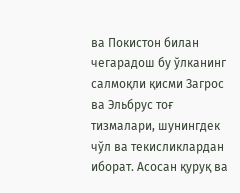ва Покистон билан чегарадош бу ўлканинг салмоқли қисми Загрос ва Эльбрус тоғ тизмалари, шунингдек чўл ва текисликлардан иборат. Асосан қуруқ ва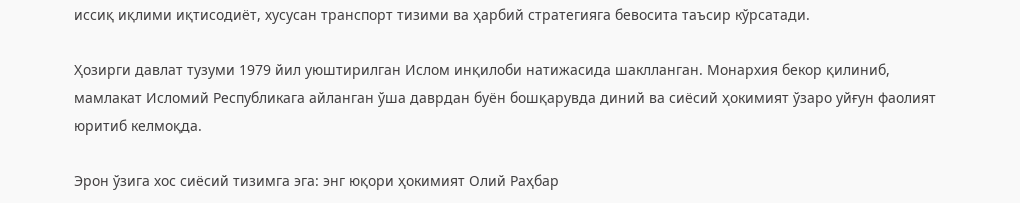иссиқ иқлими иқтисодиёт, хусусан транспорт тизими ва ҳарбий стратегияга бевосита таъсир кўрсатади.

Ҳозирги давлат тузуми 1979 йил уюштирилган Ислом инқилоби натижасида шаклланган. Монархия бекор қилиниб, мамлакат Исломий Республикага айланган ўша даврдан буён бошқарувда диний ва сиёсий ҳокимият ўзаро уйғун фаолият юритиб келмоқда.

Эрон ўзига хос сиёсий тизимга эга: энг юқори ҳокимият Олий Раҳбар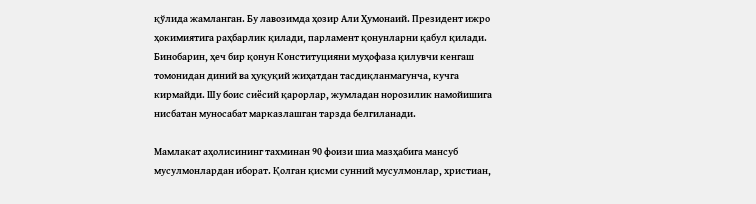қўлида жамланган. Бу лавозимда ҳозир Али Ҳумонаий. Президент ижро ҳокимиятига раҳбарлик қилади, парламент қонунларни қабул қилади. Бинобарин, ҳеч бир қонун Конституцияни муҳофаза қилувчи кенгаш томонидан диний ва ҳуқуқий жиҳатдан тасдиқланмагунча, кучга кирмайди. Шу боис сиёсий қарорлар, жумладан норозилик намойишига нисбатан муносабат марказлашган тарзда белгиланади.

Мамлакат аҳолисининг тахминан 90 фоизи шиа мазҳабига мансуб мусулмонлардан иборат. Қолган қисми сунний мусулмонлар, христиан,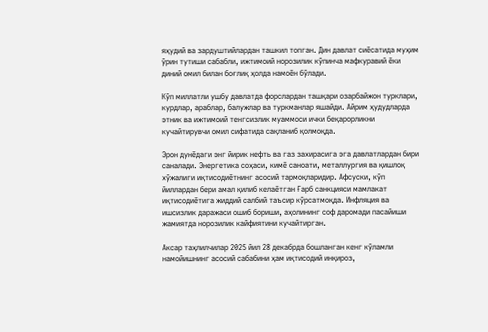яҳудий ва зардуштийлардан ташкил топган. Дин давлат сиёсатида муҳим ўрин тутиши сабабли, ижтимоий норозилик кўпинча мафкуравий ёки диний омил билан боғлиқ ҳолда намоён бўлади.

Кўп миллатли ушбу давлатда форслардан ташқари озарбайжон турклари, курдлар, араблар, балужлар ва туркманлар яшайди. Айрим ҳудудларда этник ва ижтимоий тенгсизлик муаммоси ички беқарорликни кучайтирувчи омил сифатида сақланиб қолмоқда.

Эрон дунёдаги энг йирик нефть ва газ захирасига эга давлатлардан бири саналади. Энергетика соҳаси, кимё саноати, металлургия ва қишлоқ хўжалиги иқтисодиётнинг асосий тармоқларидир. Афсуски, кўп йиллардан бери амал қилиб келаётган Ғарб санкцияси мамлакат иқтисодиётига жиддий салбий таъсир кўрсатмоқда. Инфляция ва ишсизлик даражаси ошиб бориши, аҳолининг соф даромади пасайиши жамиятда норозилик кайфиятини кучайтирган.

Аксар таҳлилчилар 2025 йил 28 декабрда бошланган кенг кўламли намойишнинг асосий сабабини ҳам иқтисодий инқироз,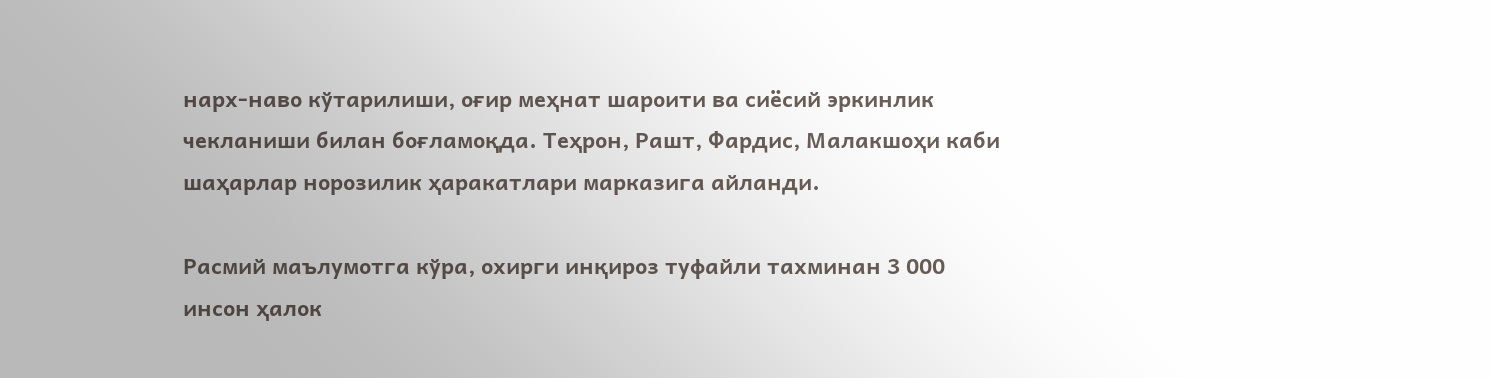нарх-наво кўтарилиши, оғир меҳнат шароити ва сиёсий эркинлик чекланиши билан боғламоқда. Теҳрон, Рашт, Фардис, Малакшоҳи каби шаҳарлар норозилик ҳаракатлари марказига айланди.

Расмий маълумотга кўра, охирги инқироз туфайли тахминан 3 000 инсон ҳалок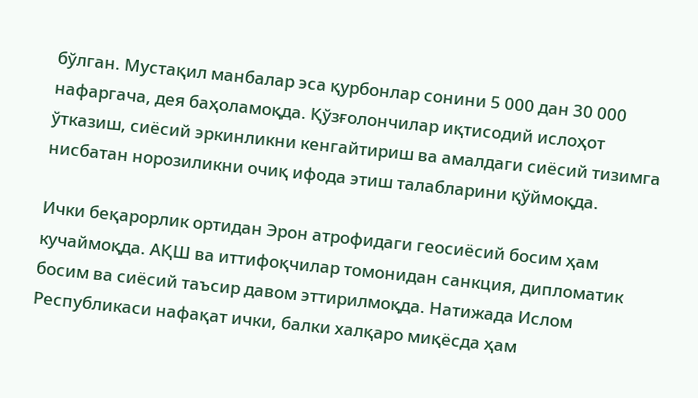бўлган. Мустақил манбалар эса қурбонлар сонини 5 000 дан 30 000 нафаргача, дея баҳоламоқда. Қўзғолончилар иқтисодий ислоҳот ўтказиш, сиёсий эркинликни кенгайтириш ва амалдаги сиёсий тизимга нисбатан норозиликни очиқ ифода этиш талабларини қўймоқда.

Ички беқарорлик ортидан Эрон атрофидаги геосиёсий босим ҳам кучаймоқда. АҚШ ва иттифоқчилар томонидан санкция, дипломатик босим ва сиёсий таъсир давом эттирилмоқда. Натижада Ислом Республикаси нафақат ички, балки халқаро миқёсда ҳам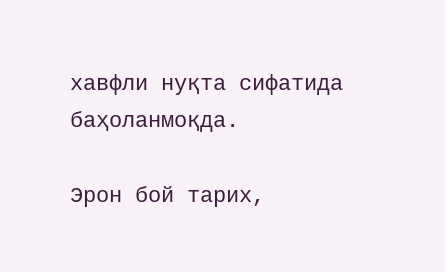хавфли нуқта сифатида баҳоланмоқда.

Эрон бой тарих,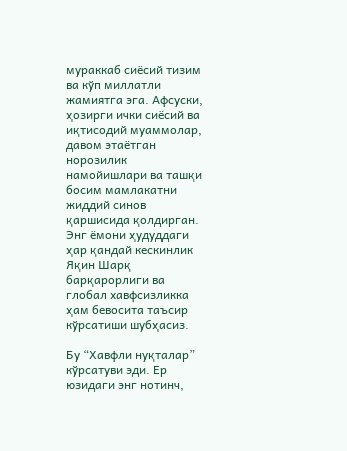мураккаб сиёсий тизим ва кўп миллатли жамиятга эга. Афсуски, ҳозирги ички сиёсий ва иқтисодий муаммолар, давом этаётган норозилик намойишлари ва ташқи босим мамлакатни жиддий синов қаршисида қолдирган. Энг ёмони ҳудуддаги ҳар қандай кескинлик Яқин Шарқ барқарорлиги ва глобал хавфсизликка ҳам бевосита таъсир кўрсатиши шубҳасиз.

Бу “Хавфли нуқталар” кўрсатуви эди. Ер юзидаги энг нотинч,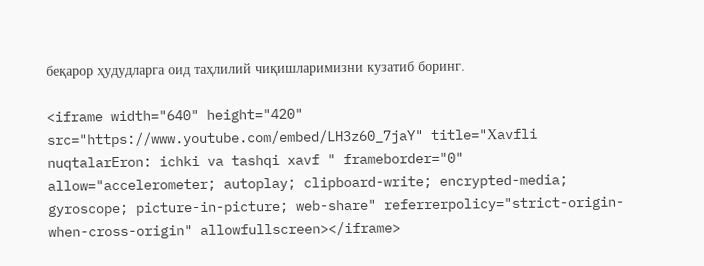беқарор ҳудудларга оид таҳлилий чиқишларимизни кузатиб боринг.

<iframe width="640" height="420" src="https://www.youtube.com/embed/LH3z60_7jaY" title="Хavfli nuqtalarEron: ichki va tashqi xavf " frameborder="0" allow="accelerometer; autoplay; clipboard-write; encrypted-media; gyroscope; picture-in-picture; web-share" referrerpolicy="strict-origin-when-cross-origin" allowfullscreen></iframe>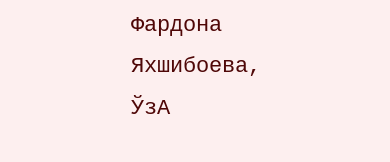Фардона Яхшибоева, ЎзА